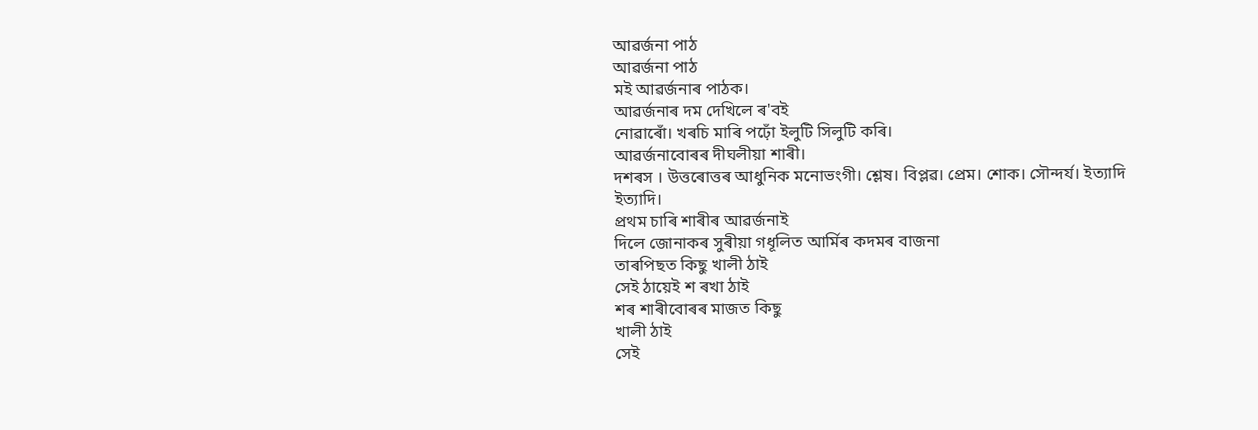আৱৰ্জনা পাঠ
আৱৰ্জনা পাঠ
মই আৱৰ্জনাৰ পাঠক।
আৱৰ্জনাৰ দম দেখিলে ৰ'বই
নোৱাৰোঁ। খৰচি মাৰি পঢ়োঁ ইলুটি সিলুটি কৰি।
আৱৰ্জনাবোৰৰ দীঘলীয়া শাৰী।
দশৰস । উত্তৰোত্তৰ আধুনিক মনোভংগী। শ্লেষ। বিপ্লৱ। প্ৰেম। শোক। সৌন্দৰ্য। ইত্যাদি
ইত্যাদি।
প্ৰথম চাৰি শাৰীৰ আৱৰ্জনাই
দিলে জোনাকৰ সুৰীয়া গধূলিত আৰ্মিৰ কদমৰ বাজনা
তাৰপিছত কিছু খালী ঠাই
সেই ঠায়েই শ ৰখা ঠাই
শৰ শাৰীবোৰৰ মাজত কিছু
খালী ঠাই
সেই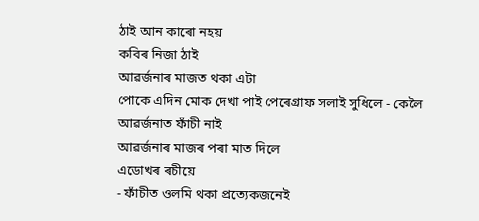ঠাই আন কাৰো নহয়
কবিৰ নিজা ঠাই
আৱৰ্জনাৰ মাজত থকা এটা
পোকে এদিন মোক দেখা পাই পেৰেগ্ৰাফ সলাই সুধিলে - কেলৈ
আৱৰ্জনাত ফাঁচী নাই
আৱৰ্জনাৰ মাজৰ পৰা মাত দিলে
এডোখৰ ৰচীয়ে
- ফাঁচীত ওলমি থকা প্ৰত্যেকজনেই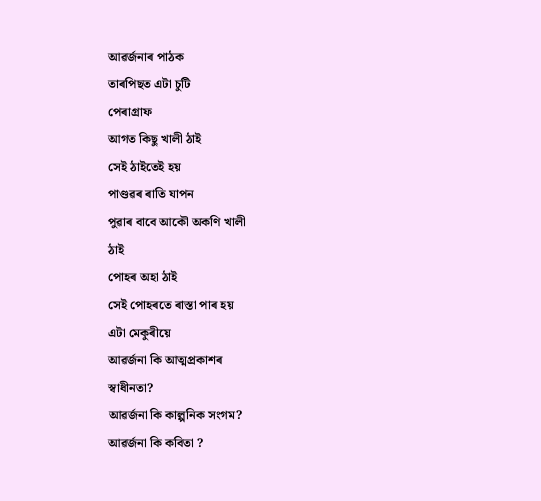আৱৰ্জনাৰ পাঠক
তাৰপিছত এটা চুটি
পেৰাগ্ৰাফ
আগত কিছু খালী ঠাই
সেই ঠাইতেই হয়
পাণ্ডৱৰ ৰাতি যাপন
পুৱাৰ বাবে আকৌ অকণি খালী
ঠাই
পোহৰ অহা ঠাই
সেই পোহৰতে ৰাস্তা পাৰ হয়
এটা মেকুৰীয়ে
আৱৰ্জনা কি আত্মপ্ৰকাশৰ
স্বাধীনতা?
আৱৰ্জনা কি কাল্পনিক সংগম?
আৱৰ্জনা কি কবিতা ?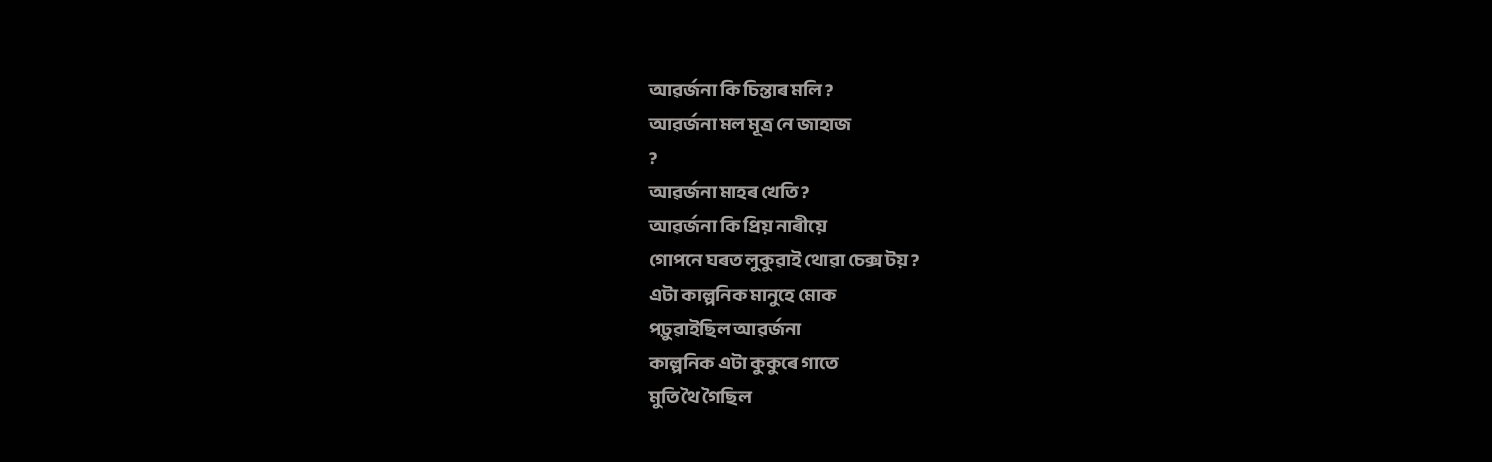আৱৰ্জনা কি চিন্তাৰ মলি ?
আৱৰ্জনা মল মূত্ৰ নে জাহাজ
?
আৱৰ্জনা মাহৰ খেতি ?
আৱৰ্জনা কি প্ৰিয় নাৰীয়ে
গোপনে ঘৰত লুকুৱাই থোৱা চেক্স টয় ?
এটা কাল্পনিক মানুহে মোক
পঢ়ুৱাইছিল আৱৰ্জনা
কাল্পনিক এটা কুকুৰে গাতে
মুতি থৈ গৈছিল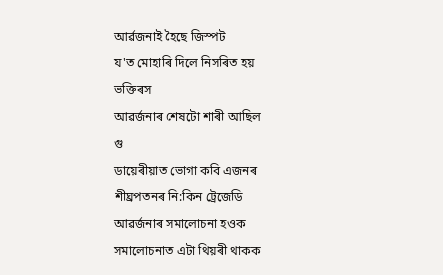আৰ্ৱজনাই হৈছে জিস্পট
য'ত মোহাৰি দিলে নিসৰিত হয়
ভক্তিৰস
আৱৰ্জনাৰ শেষটো শাৰী আছিল
গু
ডায়েৰীয়াত ভোগা কবি এজনৰ
শীঘ্ৰপতনৰ নি:কিন ট্ৰেজেডি
আৱৰ্জনাৰ সমালোচনা হওক
সমালোচনাত এটা থিয়ৰী থাকক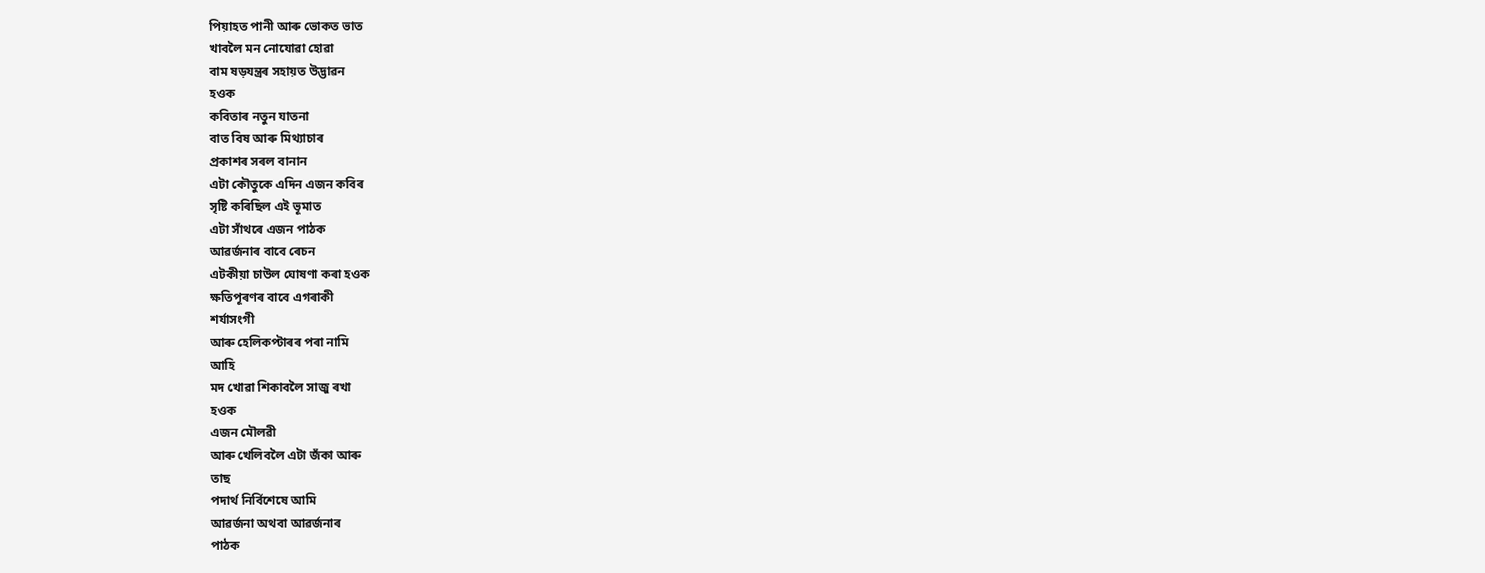পিয়াহত পানী আৰু ভোকত ভাত
খাবলৈ মন নোযোৱা হোৱা
বাম ষড়যন্ত্ৰৰ সহায়ত উদ্ভাৱন
হওক
কবিতাৰ নতুন যাতনা
বাত বিষ আৰু মিথ্যাচাৰ
প্ৰকাশৰ সৰল বানান
এটা কৌতুকে এদিন এজন কবিৰ
সৃষ্টি কৰিছিল এই ভূমাত
এটা সাঁথৰে এজন পাঠক
আৱৰ্জনাৰ বাবে ৰেচন
এটকীয়া চাউল ঘোষণা কৰা হওক
ক্ষতিপূৰণৰ বাবে এগৰাকী
শৰ্যাসংগী
আৰু হেলিকপ্টাৰৰ পৰা নামি
আহি
মদ খোৱা শিকাবলৈ সাজু ৰখা
হওক
এজন মৌলৱী
আৰু খেলিবলৈ এটা জঁকা আৰু
তাছ
পদাৰ্থ নিৰ্বিশেষে আমি
আৱৰ্জনা অথবা আৱৰ্জনাৰ
পাঠক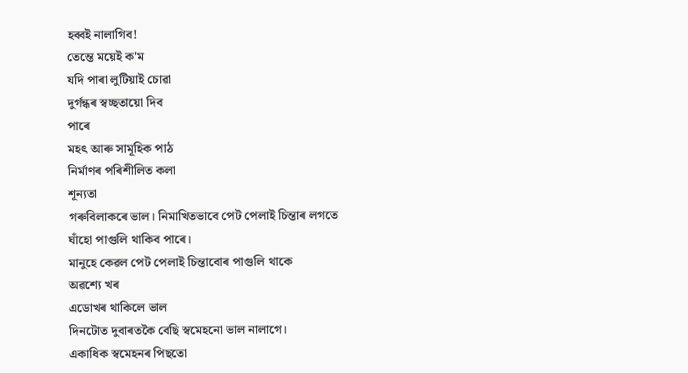হব্বই নালাগিব!
তেম্তে ময়েই ক'ম
যদি পাৰা লুটিয়াই চোৱা
দুৰ্গন্ধৰ স্বচ্ছতায়ো দিব
পাৰে
মহৎ আৰু সামূহিক পাঠ
নিৰ্মাণৰ পৰিশীলিত কলা
শূন্যতা
গৰুবিলাকৰে ভাল। নিমাখিতভাবে পেট পেলাই চিন্তাৰ লগতে ঘাঁহো পাগুলি থাকিব পাৰে।
মানুহে কেৱল পেট পেলাই চিন্তাবোৰ পাগুলি থাকে
অৱশ্যে খৰ
এডোখৰ থাকিলে ভাল
দিনটোত দুবাৰতকৈ বেছি স্বমেহনো ভাল নালাগে।
একাধিক স্বমেহনৰ পিছতো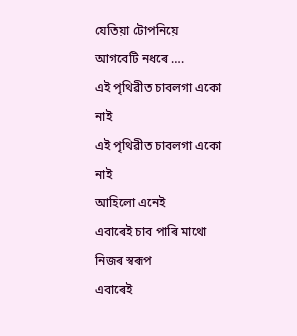যেতিয়া টোপনিয়ে আগবেটি নধৰে ….
এই পৃথিৱীত চাবলগা একো নাই
এই পৃথিৱীত চাবলগা একো নাই
আহিলো এনেই
এবাৰেই চাব পাৰি মাথো নিজৰ স্বৰূপ
এবাৰেই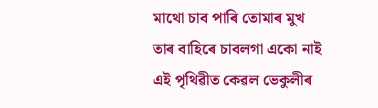মাথো চাব পাৰি তোমাৰ মুখ
তাৰ বাহিৰে চাবলগা একো নাই
এই পৃথিৱীত কেৱল ভেকুলীৰ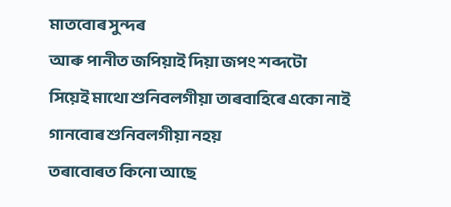মাতবোৰ সুন্দৰ
আৰু পানীত জপিয়াই দিয়া জপং শব্দটো
সিয়েই মাথো শুনিবলগীয়া তাৰবাহিৰে একো নাই
গানবোৰ শুনিবলগীয়া নহয়
তৰাবোৰত কিনো আছে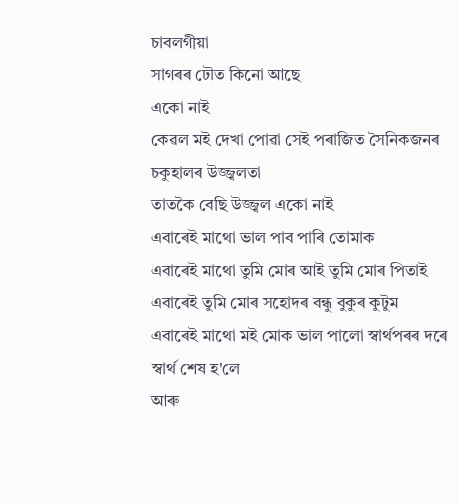চাবলগীয়া
সাগৰৰ ঢৌত কিনো আছে
একো নাই
কেৱল মই দেখা পোৱা সেই পৰাজিত সৈনিকজনৰ
চকুহালৰ উজ্জ্বলতা
তাতকৈ বেছি উজ্জ্বল একো নাই
এবাৰেই মাথো ভাল পাব পাৰি তোমাক
এবাৰেই মাথো তুমি মোৰ আই তুমি মোৰ পিতাই
এবাৰেই তুমি মোৰ সহোদৰ বন্ধু বুকুৰ কুটুম
এবাৰেই মাথো মই মোক ভাল পালো স্বাৰ্থপৰৰ দৰে
স্বাৰ্থ শেষ হ'লে
আৰু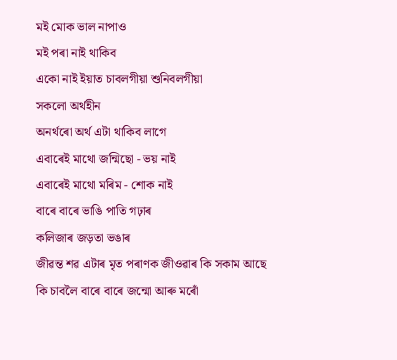মই মোক ভাল নাপাও
মই পৰা নাই থাকিব
একো নাই ইয়াত চাবলগীয়া শুনিবলগীয়া
সকলো অৰ্থহীন
অনৰ্থৰো অৰ্থ এটা থাকিব লাগে
এবাৰেই মাথো জন্মিছো - ভয় নাই
এবাৰেই মাথো মৰিম - শোক নাই
বাৰে বাৰে ভাঙি পাতি গঢ়াৰ
কলিজাৰ জড়তা ভঙাৰ
জীৱন্ত শৱ এটাৰ মৃত পৰাণক জীওৱাৰ কি সকাম আছে
কি চাবলৈ বাৰে বাৰে জন্মো আৰু মৰোঁ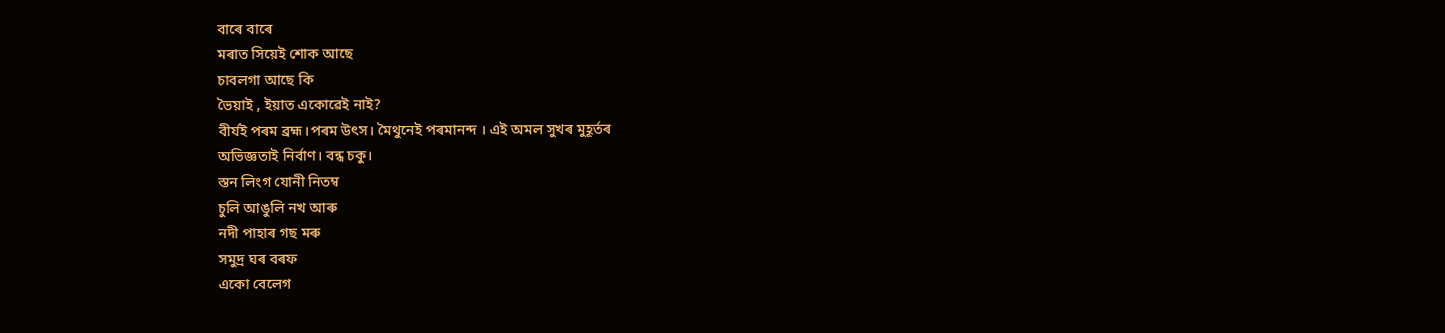বাৰে বাৰে
মৰাত সিয়েই শোক আছে
চাবলগা আছে কি
ভৈয়াই , ইয়াত একোৱেই নাই?
বীৰ্যই পৰম ব্ৰহ্ম।পৰম উৎস। মৈথুনেই পৰমানন্দ । এই অমল সুখৰ মুহূৰ্তৰ
অভিজ্ঞতাই নিৰ্বাণ। বন্ধ চকু।
স্তন লিংগ যোনী নিতম্ব
চুলি আঙুলি নখ আৰু
নদী পাহাৰ গছ মৰু
সমুদ্ৰ ঘৰ বৰফ
একো বেলেগ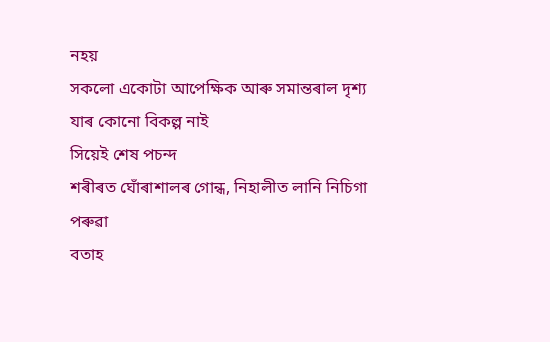নহয়
সকলো একোটা আপেক্ষিক আৰু সমান্তৰাল দৃশ্য
যাৰ কোনো বিকল্প নাই
সিয়েই শেষ পচন্দ
শৰীৰত ঘোঁৰাশালৰ গোন্ধ, নিহালীত লানি নিচিগা পৰুৱা
বতাহ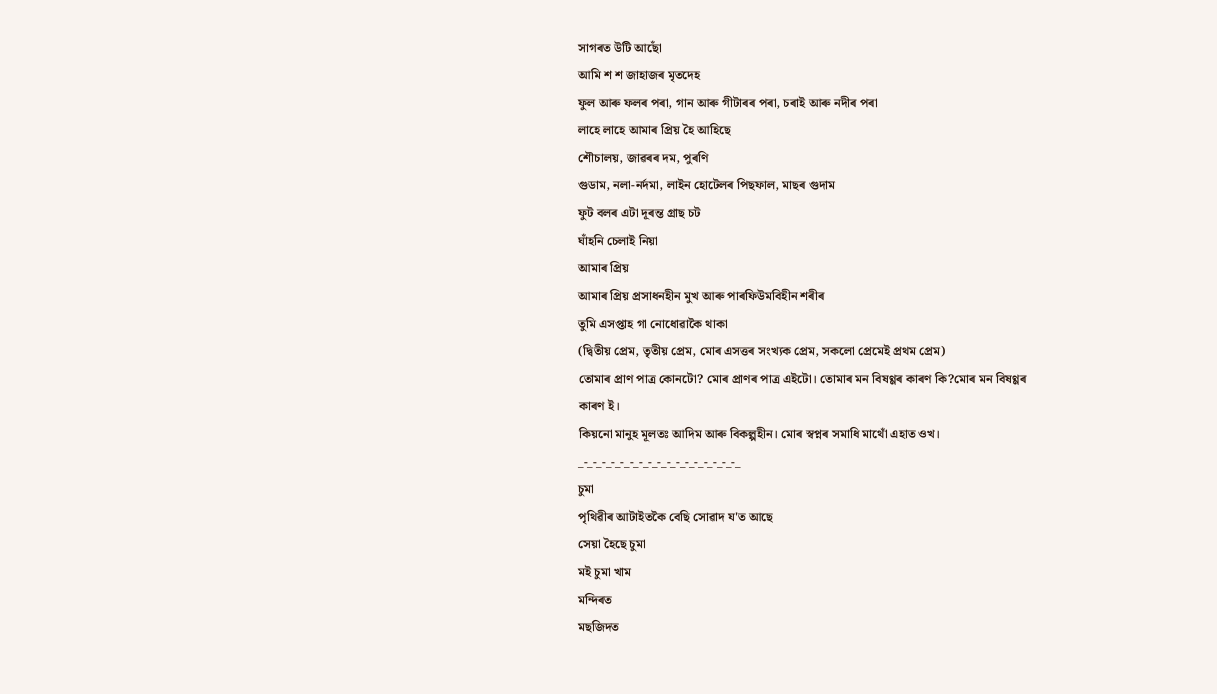সাগৰত উটি আছোঁ
আমি শ শ জাহাজৰ মৃতদেহ
ফুল আৰু ফলৰ পৰা, গান আৰু গীটাৰৰ পৰা, চৰাই আৰু নদীৰ পৰা
লাহে লাহে আমাৰ প্ৰিয় হৈ আহিছে
শৌচালয়, জাৱৰৰ দম, পুৰণি
গুডাম, নলা-নৰ্দমা, লাইন হোটেলৰ পিছফাল, মাছৰ গুদাম
ফুট বলৰ এটা দূৰন্ত গ্ৰাছ চট
ঘাঁহনি চেলাই নিয়া
আমাৰ প্ৰিয়
আমাৰ প্ৰিয় প্ৰসাধনহীন মুখ আৰু পাৰফিউমবিহীন শৰীৰ
তুমি এসপ্তাহ গা নোধোৱাকৈ থাকা
(দ্বিতীয় প্ৰেম, তৃতীয় প্ৰেম, মোৰ এসত্তৰ সংখ্যক প্ৰেম, সকলো প্ৰেমেই প্ৰথম প্ৰেম)
তোমাৰ প্ৰাণ পাত্ৰ কোনটো? মোৰ প্ৰাণৰ পাত্ৰ এইটো। তোমাৰ মন বিষণ্ণৰ কাৰণ কি?মোৰ মন বিষণ্ণৰ
কাৰণ ই।
কিয়নো মানুহ মূলতঃ আদিম আৰু বিকল্পহীন। মোৰ স্বপ্নৰ সমাধি মাথোঁ এহাত ওখ।
_-_-_-_-_-_-_-_-_-_-_-_-_-_-_-_-_-_
চুমা
পৃথিৱীৰ আটাইতকৈ বেছি সোৱাদ য'ত আছে
সেয়া হৈছে চুমা
মই চুমা খাম
মন্দিৰত
মছজিদত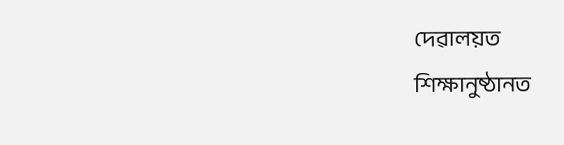দেৱালয়ত
শিক্ষানুষ্ঠানত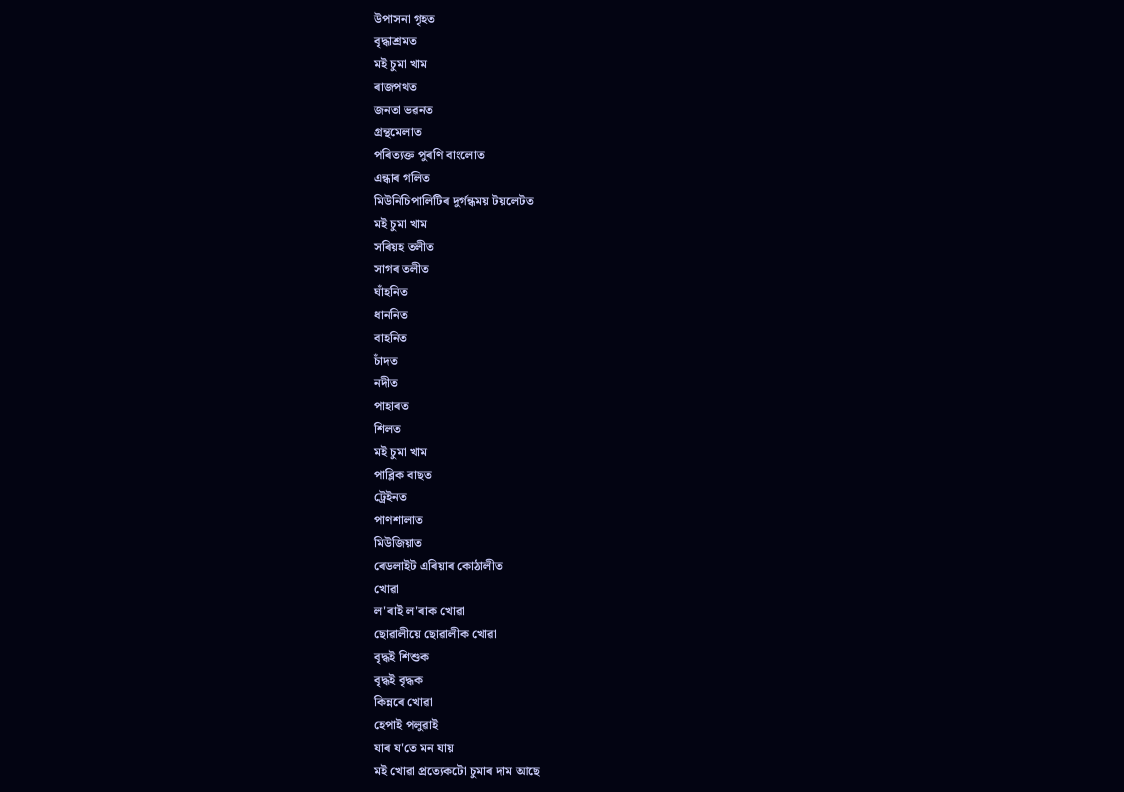উপাসনা গৃহত
বৃদ্ধাশ্ৰমত
মই চুমা খাম
ৰাজপথত
জনতা ভৱনত
গ্ৰন্থমেলাত
পৰিত্যক্ত পুৰণি বাংলোত
এন্ধাৰ গলিত
মিউনিচিপালিটিৰ দুৰ্গন্ধময় টয়লেটত
মই চুমা খাম
সৰিয়হ তলীত
সাগৰ তলীত
ঘাঁহনিত
ধাননিত
বাহনিত
চাঁদত
নদীত
পাহাৰত
শিলত
মই চুমা খাম
পাব্লিক বাছত
ট্ৰেইনত
পাণশালাত
মিউজিয়াত
ৰেডলাইট এৰিয়াৰ কোঠালীত
খোৱা
ল'ৰাই ল'ৰাক খোৱা
ছোৱালীয়ে ছোৱালীক খোৱা
বৃদ্ধই শিশুক
বৃদ্ধই বৃদ্ধক
কিন্নৰে খোৱা
হেপাই পলুৱাই
যাৰ য'তে মন যায়
মই খোৱা প্ৰত্যেকটো চুমাৰ দাম আছে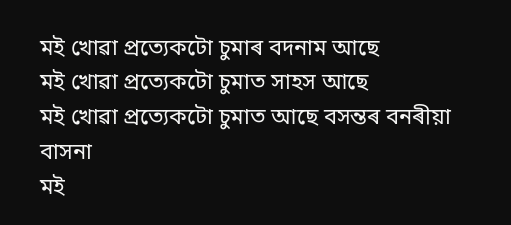মই খোৱা প্ৰত্যেকটো চুমাৰ বদনাম আছে
মই খোৱা প্ৰত্যেকটো চুমাত সাহস আছে
মই খোৱা প্ৰত্যেকটো চুমাত আছে বসন্তৰ বনৰীয়া বাসনা
মই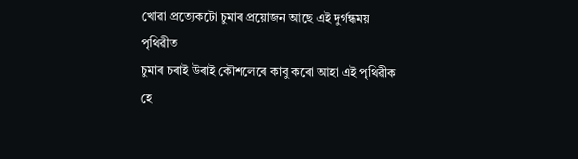খোৱা প্ৰত্যেকটো চুমাৰ প্ৰয়োজন আছে এই দুৰ্গন্ধময় পৃথিৱীত
চুমাৰ চৰাই উৰাই কৌশলেৰে কাবু কৰো আহা এই পৃথিৱীক
হে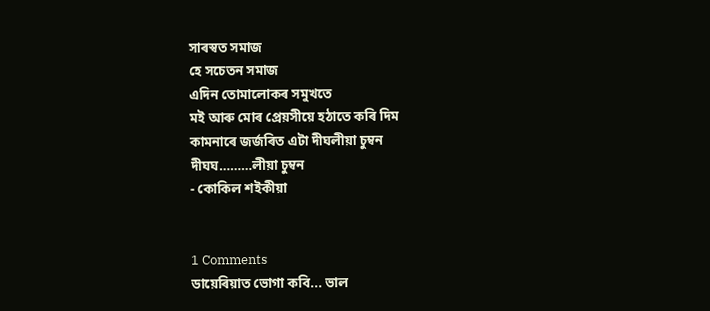সাৰস্বত সমাজ
হে সচেতন সমাজ
এদিন তোমালোকৰ সমুখতে
মই আৰু মোৰ প্ৰেয়সীয়ে হঠাতে কৰি দিম
কামনাৰে জৰ্জৰিত এটা দীঘলীয়া চুম্বন
দীঘঘ………লীয়া চুম্বন
- কোকিল শইকীয়া


1 Comments
ডায়েৰিয়াত ভোগা কবি... ভাল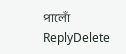পালোঁ
ReplyDelete